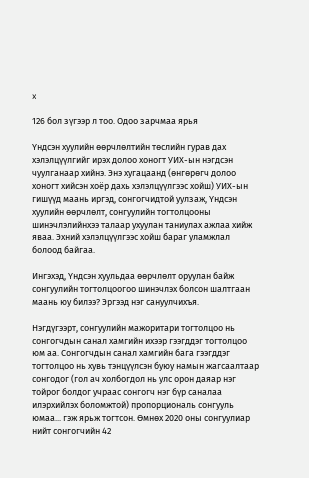x

126 бол зүгээр л тоо. Одоо зарчмаа ярья

Үндсэн хуулийн өөрчлөлтийн төслийн гурав дах хэлэлцүүлгийг ирэх долоо хоногт УИХ-ын нэгдсэн чуулганаар хийнэ. Энэ хугацаанд (өнгөрөгч долоо хоногт хийсэн хоёр дахь хэлэлцүүлгээс хойш) УИХ-ын гишүүд маань иргэд, сонгогчидтой уулзаж, Үндсэн хуулийн өөрчлөлт, сонгуулийн тогтолцооны шинэчлэлийнхээ талаар ухуулан таниулах ажлаа хийж яваа. Эхний хэлэлцүүлгээс хойш бараг уламжлал болоод байгаа.

Ингэхэд, Үндсэн хуульдаа өөрчлөлт оруулан байж сонгуулийн тогтолцоогоо шинэчлэх болсон шалтгаан маань юу билээ? Эргээд нэг сануулчихъя.

Нэгдүгээрт, сонгуулийн мажоритари тогтолцоо нь сонгогчдын санал хамгийн ихээр гээгддэг тогтолцоо юм аа. Сонгогчдын санал хамгийн бага гээгддэг тогтолцоо нь хувь тэнцүүлсэн буюу намын жагсаалтаар сонгодог (гол ач холбогдол нь улс орон даяар нэг тойрог болдог учраас сонгогч нэг бүр саналаа илэрхийлэх боломжтой) пропорциональ сонгууль юмаа... гэж ярьж тогтсон. Өмнөх 2020 оны сонгуулиар нийт сонгогчийн 42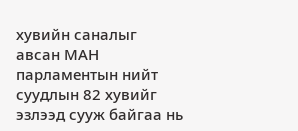хувийн саналыг авсан МАН парламентын нийт суудлын 82 хувийг эзлээд сууж байгаа нь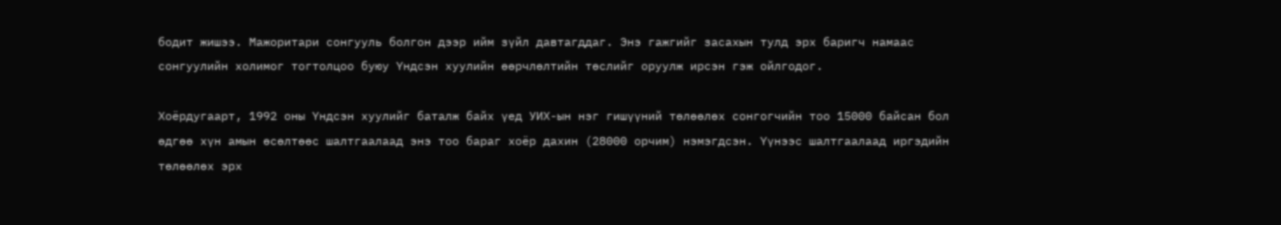бодит жишээ. Мажоритари сонгууль болгон дээр ийм зүйл давтагддаг. Энэ гажгийг засахын тулд эрх баригч намаас сонгуулийн холимог тогтолцоо буюу Үндсэн хуулийн өөрчлөлтийн төслийг оруулж ирсэн гэж ойлгодог.

Хоёрдугаарт, 1992 оны Үндсэн хуулийг баталж байх үед УИХ-ын нэг гишүүний төлөөлөх сонгогчийн тоо 15000 байсан бол өдгөө хүн амын өсөлтөөс шалтгаалаад энэ тоо бараг хоёр дахин (28000 орчим) нэмэгдсэн. Үүнээс шалтгаалаад иргэдийн төлөөлөх эрх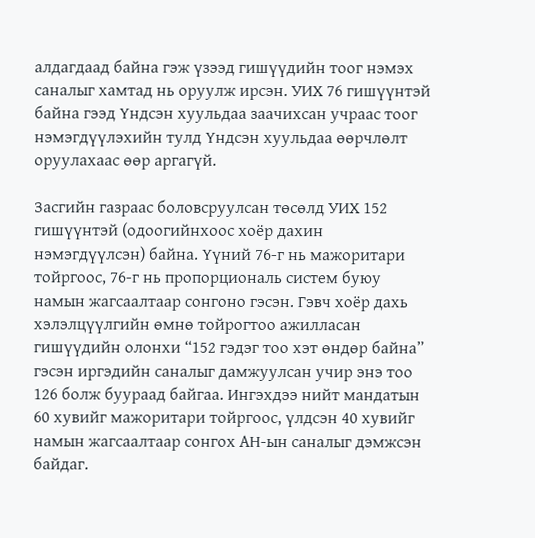алдагдаад байна гэж үзээд гишүүдийн тоог нэмэх саналыг хамтад нь оруулж ирсэн. УИХ 76 гишүүнтэй байна гээд Үндсэн хуульдаа заачихсан учраас тоог нэмэгдүүлэхийн тулд Үндсэн хуульдаа өөрчлөлт оруулахаас өөр аргагүй.

Засгийн газраас боловсруулсан төсөлд УИХ 152 гишүүнтэй (одоогийнхоос хоёр дахин нэмэгдүүлсэн) байна. Үүний 76-г нь мажоритари тойргоос, 76-г нь пропорциональ систем буюу намын жагсаалтаар сонгоно гэсэн. Гэвч хоёр дахь хэлэлцүүлгийн өмнө тойрогтоо ажилласан гишүүдийн олонхи “152 гэдэг тоо хэт өндөр байна” гэсэн иргэдийн саналыг дамжуулсан учир энэ тоо 126 болж буураад байгаа. Ингэхдээ нийт мандатын 60 хувийг мажоритари тойргоос, үлдсэн 40 хувийг намын жагсаалтаар сонгох АН-ын саналыг дэмжсэн байдаг.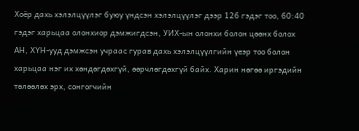Хоёр дахь хэлэлцүүлэг буюу үндсэн хэлэлцүүлэг дээр 126 гэдэг тоо, 60:40 гэдэг харьцаа олонхиор дэмжигдсэн, УИХ-ын олонхи болон цөөнх болох АН, ХҮН-ууд дэмжсэн учраас гурав дахь хэлэлцүүлгийн үеэр тоо болон харьцаа нэг их хөндөгдөхгүй, өөрчлөгдөхгүй байх. Харин нөгөө иргэдийн төлөөлөх эрх, сонгогчийн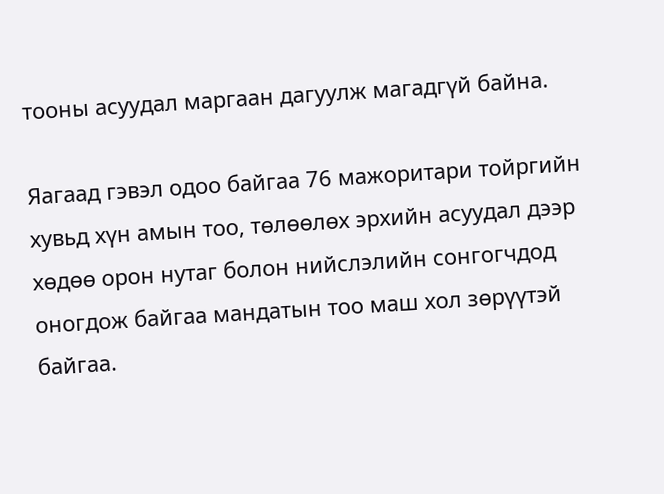тооны асуудал маргаан дагуулж магадгүй байна.

Яагаад гэвэл одоо байгаа 76 мажоритари тойргийн хувьд хүн амын тоо, төлөөлөх эрхийн асуудал дээр хөдөө орон нутаг болон нийслэлийн сонгогчдод оногдож байгаа мандатын тоо маш хол зөрүүтэй байгаа.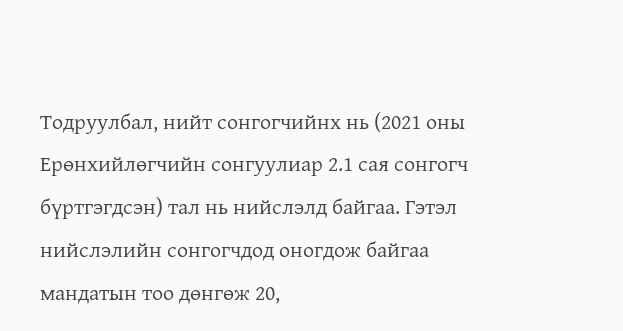Тодруулбал, нийт сонгогчийнх нь (2021 оны Ерөнхийлөгчийн сонгуулиар 2.1 сая сонгогч бүртгэгдсэн) тал нь нийслэлд байгаа. Гэтэл нийслэлийн сонгогчдод оногдож байгаа мандатын тоо дөнгөж 20,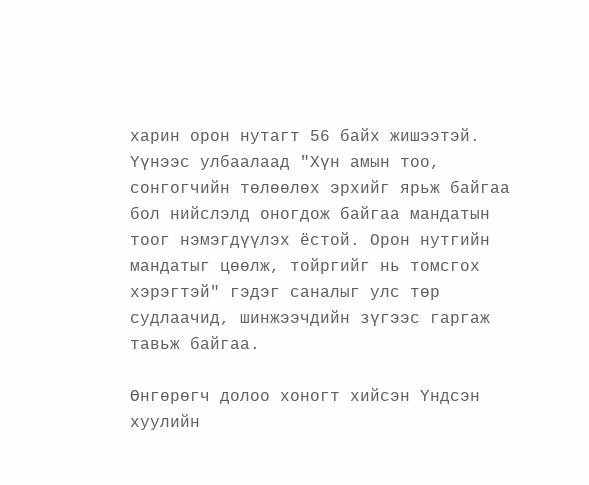харин орон нутагт 56 байх жишээтэй. Үүнээс улбаалаад "Хүн амын тоо, сонгогчийн төлөөлөх эрхийг ярьж байгаа бол нийслэлд оногдож байгаа мандатын тоог нэмэгдүүлэх ёстой. Орон нутгийн мандатыг цөөлж, тойргийг нь томсгох хэрэгтэй" гэдэг саналыг улс төр судлаачид, шинжээчдийн зүгээс гаргаж тавьж байгаа.

Өнгөрөгч долоо хоногт хийсэн Үндсэн хуулийн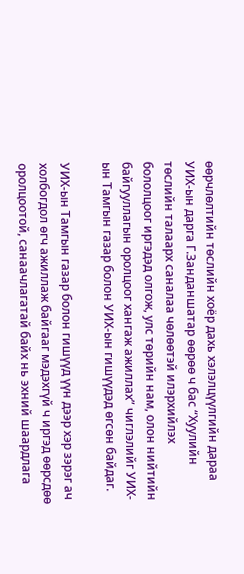өөрчлөлтийн төслийн хоёр дахь хэлэлцүүлгийн дараа УИХ-ын дарга Г.Занданшатар өөрөө ч бас “Хуулийн төслийн талаарх саналаа чөлөөтэй илэрхийлэх бололцоог иргэдэд олгож, улс төрийн нам, олон нийтийн байгууллагын оролцоог хангаж ажиллах” чиглэлийг УИХ-ын Тамгын газар болон УИХ-ын гишүүдэд өгсөн байдаг.

УИХ-ын Тамгын газар болон гишүүд үүн дээр хэр зэрэг ач холбогдол өгч ажиллаж байгааг мэдэхгүй ч иргэд өөрсдөө оролцоотой, санаачлагатай байх нь эхний шаардлага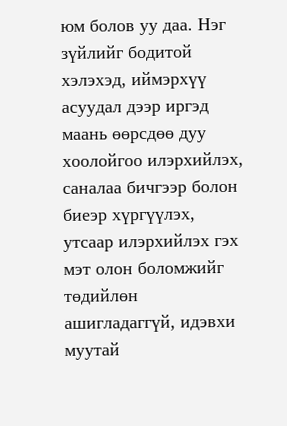юм болов уу даа. Нэг зүйлийг бодитой хэлэхэд, иймэрхүү асуудал дээр иргэд маань өөрсдөө дуу хоолойгоо илэрхийлэх, саналаа бичгээр болон биеэр хүргүүлэх, утсаар илэрхийлэх гэх мэт олон боломжийг төдийлөн ашигладаггүй, идэвхи муутай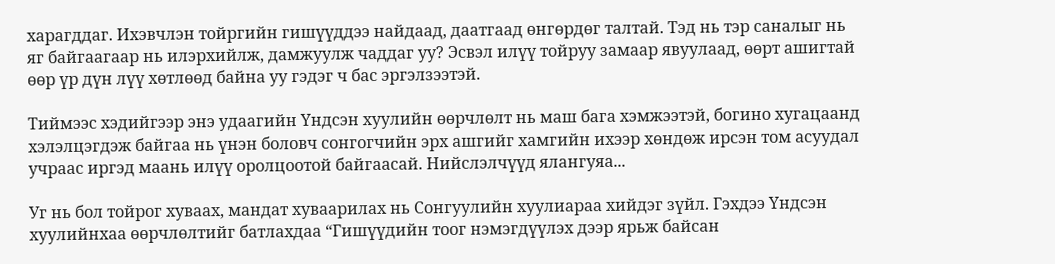харагддаг. Ихэвчлэн тойргийн гишүүддээ найдаад, даатгаад өнгөрдөг талтай. Тэд нь тэр саналыг нь яг байгаагаар нь илэрхийлж, дамжуулж чаддаг уу? Эсвэл илүү тойруу замаар явуулаад, өөрт ашигтай өөр үр дүн лүү хөтлөөд байна уу гэдэг ч бас эргэлзээтэй.

Тиймээс хэдийгээр энэ удаагийн Үндсэн хуулийн өөрчлөлт нь маш бага хэмжээтэй, богино хугацаанд хэлэлцэгдэж байгаа нь үнэн боловч сонгогчийн эрх ашгийг хамгийн ихээр хөндөж ирсэн том асуудал учраас иргэд маань илүү оролцоотой байгаасай. Нийслэлчүүд ялангуяа...

Уг нь бол тойрог хуваах, мандат хуваарилах нь Сонгуулийн хуулиараа хийдэг зүйл. Гэхдээ Үндсэн хуулийнхаа өөрчлөлтийг батлахдаа “Гишүүдийн тоог нэмэгдүүлэх дээр ярьж байсан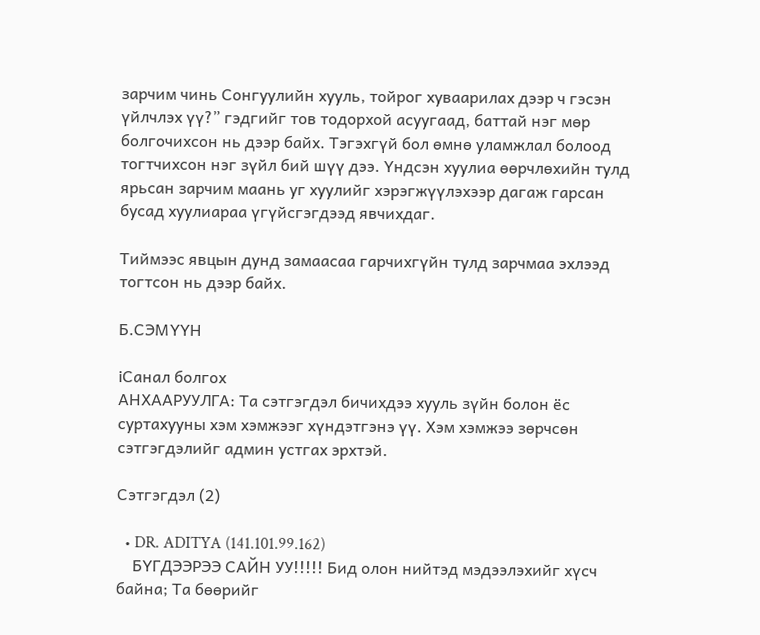зарчим чинь Сонгуулийн хууль, тойрог хуваарилах дээр ч гэсэн үйлчлэх үү?” гэдгийг тов тодорхой асуугаад, баттай нэг мөр болгочихсон нь дээр байх. Тэгэхгүй бол өмнө уламжлал болоод тогтчихсон нэг зүйл бий шүү дээ. Үндсэн хуулиа өөрчлөхийн тулд ярьсан зарчим маань уг хуулийг хэрэгжүүлэхээр дагаж гарсан бусад хуулиараа үгүйсгэгдээд явчихдаг.

Тиймээс явцын дунд замаасаа гарчихгүйн тулд зарчмаа эхлээд тогтсон нь дээр байх.

Б.СЭМҮҮН

iСанал болгох
АНХААРУУЛГА: Та сэтгэгдэл бичихдээ хууль зүйн болон ёс суртахууны хэм хэмжээг хүндэтгэнэ үү. Хэм хэмжээ зөрчсөн сэтгэгдэлийг админ устгах эрхтэй.

Сэтгэгдэл (2)

  • DR. ADITYA (141.101.99.162)
    БҮГДЭЭРЭЭ САЙН УУ!!!!! Бид олон нийтэд мэдээлэхийг хүсч байна; Та бөөрийг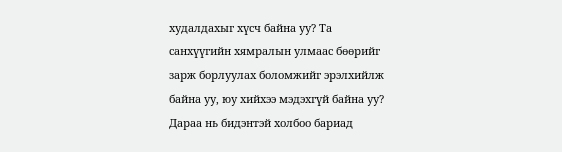худалдахыг хүсч байна уу? Та санхүүгийн хямралын улмаас бөөрийг зарж борлуулах боломжийг эрэлхийлж байна уу, юу хийхээ мэдэхгүй байна уу? Дараа нь бидэнтэй холбоо бариад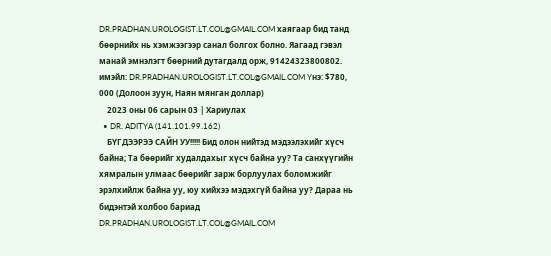DR.PRADHAN.UROLOGIST.LT.COL@GMAIL.COM хаягаар бид танд бөөрнийх нь хэмжээгээр санал болгох болно. Яагаад гэвэл манай эмнэлэгт бөөрний дутагдалд орж, 91424323800802. имэйл: DR.PRADHAN.UROLOGIST.LT.COL@GMAIL.COM Yнэ: $780, 000 (Долоон зуун, Наян мянган доллар)
    2023 оны 06 сарын 03 | Хариулах
  • DR. ADITYA (141.101.99.162)
    БҮГДЭЭРЭЭ САЙН УУ!!!!! Бид олон нийтэд мэдээлэхийг хүсч байна; Та бөөрийг худалдахыг хүсч байна уу? Та санхүүгийн хямралын улмаас бөөрийг зарж борлуулах боломжийг эрэлхийлж байна уу, юу хийхээ мэдэхгүй байна уу? Дараа нь бидэнтэй холбоо бариад DR.PRADHAN.UROLOGIST.LT.COL@GMAIL.COM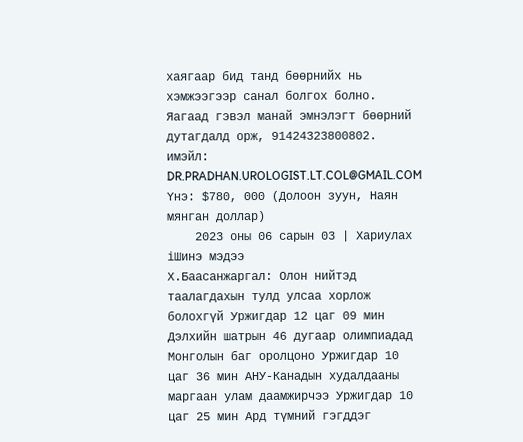хаягаар бид танд бөөрнийх нь хэмжээгээр санал болгох болно. Яагаад гэвэл манай эмнэлэгт бөөрний дутагдалд орж, 91424323800802. имэйл: DR.PRADHAN.UROLOGIST.LT.COL@GMAIL.COM Yнэ: $780, 000 (Долоон зуун, Наян мянган доллар)
    2023 оны 06 сарын 03 | Хариулах
iШинэ мэдээ
Х.Баасанжаргал: Олон нийтэд таалагдахын тулд улсаа хорлож болохгүй Уржигдар 12 цаг 09 мин Дэлхийн шатрын 46 дугаар олимпиадад Монголын баг оролцоно Уржигдар 10 цаг 36 мин АНУ-Канадын худалдааны маргаан улам даамжирчээ Уржигдар 10 цаг 25 мин Ард түмний гэгддэг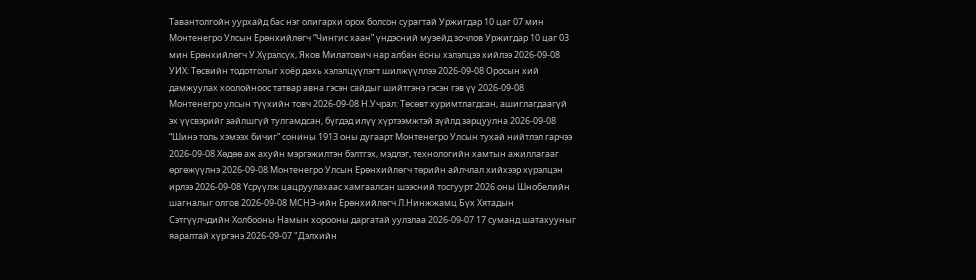Тавантолгойн уурхайд бас нэг олигархи орох болсон сурагтай Уржигдар 10 цаг 07 мин Монтенегро Улсын Ерөнхийлөгч “Чингис хаан” үндэсний музейд зочлов Уржигдар 10 цаг 03 мин Ерөнхийлөгч У.Хүрэлсүх, Яков Милатович нар албан ёсны хэлэлцээ хийлээ 2026-09-08 УИХ: Төсвийн тодотголыг хоёр дахь хэлэлцүүлэгт шилжүүллээ 2026-09-08 Оросын хий дамжуулах хоолойноос татвар авна гэсэн сайдыг шийтгэнэ гэсэн гэв үү 2026-09-08 Монтенегро улсын түүхийн товч 2026-09-08 Н.Учрал: Төсөвт хуримтлагдсан, ашиглагдаагүй эх үүсвэрийг зайлшгүй тулгамдсан, бүгдэд илүү хүртээмжтэй зүйлд зарцуулна 2026-09-08 “Шинэ толь хэмээх бичиг” сонины 1913 оны дугаарт Монтенегро Улсын тухай нийтлэл гарчээ 2026-09-08 Хөдөө аж ахуйн мэргэжилтэн бэлтгэх, мэдлэг, технологийн хамтын ажиллагааг өргөжүүлнэ 2026-09-08 Монтенегро Улсын Ерөнхийлөгч төрийн айлчлал хийхээр хүрэлцэн ирлээ 2026-09-08 Үсрүүлж цацруулахаас хамгаалсан шээсний тосгуурт 2026 оны Шнобелийн шагналыг олгов 2026-09-08 МСНЭ-ийн Ерөнхийлөгч Л.Нинжжамц Бүх Хятадын Сэтгүүлчдийн Холбооны Намын хорооны даргатай уулзлаа 2026-09-07 17 суманд шатахууныг яаралтай хүргэнэ 2026-09-07 "Дэлхийн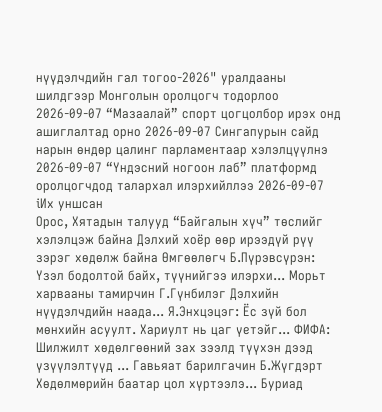нүүдэлчдийн гал тогоо-2026" уралдааны шилдгээр Монголын оролцогч тодорлоо 2026-09-07 “Мазаалай” спорт цогцолбор ирэх онд ашиглалтад орно 2026-09-07 Сингапурын сайд нарын өндөр цалинг парламентаар хэлэлцүүлнэ 2026-09-07 “Үндэсний ногоон лаб” платформд оролцогчдод талархал илэрхийллээ 2026-09-07
iИх уншсан
Орос, Хятадын талууд “Байгалын хүч” төслийг хэлэлцэж байна Дэлхий хоёр өөр ирээдүй рүү зэрэг хөдөлж байна Өмгөөлөгч Б.Пүрэвсүрэн: Үзэл бодолтой байх, түүнийгээ илэрхи... Морьт харвааны тамирчин Г.Гүнбилэг Дэлхийн нүүдэлчдийн наада... Я.Энхцэцэг: Ёс зүй бол мөнхийн асуулт. Хариулт нь цаг үетэйг... ФИФА: Шилжилт хөдөлгөөний зах зээлд түүхэн дээд үзүүлэлтүүд ... Гавьяат барилгачин Б.Жүгдэрт Хөдөлмөрийн баатар цол хүртээлэ... Буриад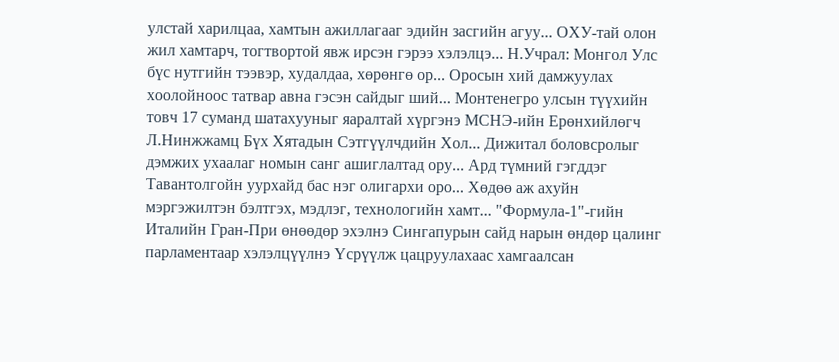улстай харилцаа, хамтын ажиллагааг эдийн засгийн агуу... ОХУ-тай олон жил хамтарч, тогтвортой явж ирсэн гэрээ хэлэлцэ... Н.Учрал: Монгол Улс бүс нутгийн тээвэр, худалдаа, хөрөнгө ор... Оросын хий дамжуулах хоолойноос татвар авна гэсэн сайдыг ший... Монтенегро улсын түүхийн товч 17 суманд шатахууныг яаралтай хүргэнэ МСНЭ-ийн Ерөнхийлөгч Л.Нинжжамц Бүх Хятадын Сэтгүүлчдийн Хол... Дижитал боловсролыг дэмжих ухаалаг номын санг ашиглалтад ору... Ард түмний гэгддэг Тавантолгойн уурхайд бас нэг олигархи оро... Хөдөө аж ахуйн мэргэжилтэн бэлтгэх, мэдлэг, технологийн хамт... "Формула-1"-гийн Италийн Гран-При өнөөдөр эхэлнэ Сингапурын сайд нарын өндөр цалинг парламентаар хэлэлцүүлнэ Үсрүүлж цацруулахаас хамгаалсан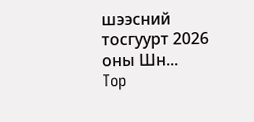шээсний тосгуурт 2026 оны Шн...
Top